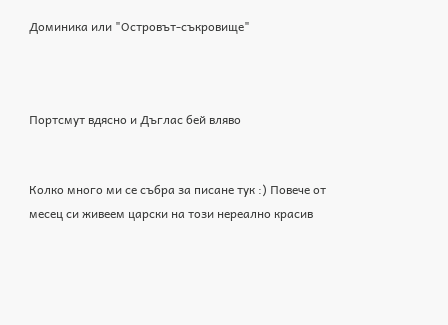Доминика или "Островът-съкровище"



Портсмут вдясно и Дъглас бей вляво


Колко много ми се събра за писане тук :) Повече от месец си живеем царски на този нереално красив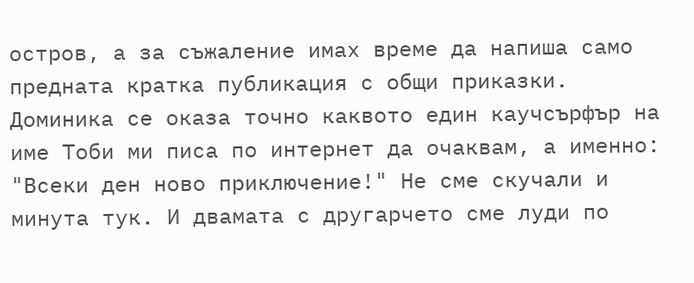остров, а за съжаление имах време да напиша само предната кратка публикация с общи приказки. Доминика се оказа точно каквото един каучсърфър на име Тоби ми писа по интернет да очаквам, а именно: "Всеки ден ново приключение!" Не сме скучали и минута тук. И двамата с другарчето сме луди по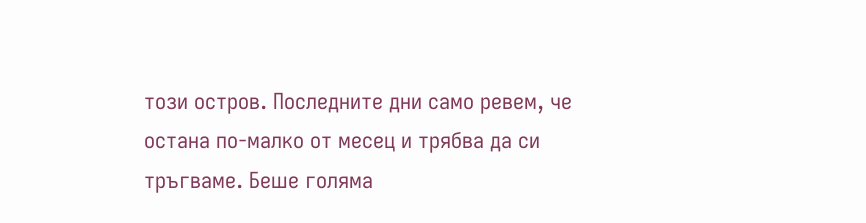този остров. Последните дни само ревем, че остана по-малко от месец и трябва да си тръгваме. Беше голяма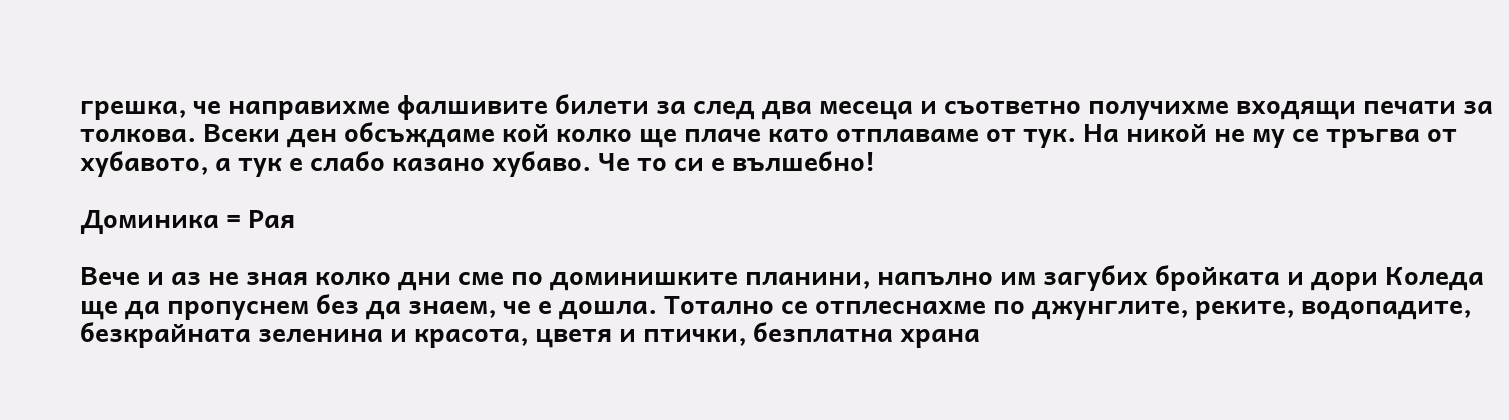грешка, че направихме фалшивите билети за след два месеца и съответно получихме входящи печати за толкова. Всеки ден обсъждаме кой колко ще плаче като отплаваме от тук. На никой не му се тръгва от хубавото, а тук е слабо казано хубаво. Че то си е вълшебно!

Доминика = Рая

Вече и аз не зная колко дни сме по доминишките планини, напълно им загубих бройката и дори Коледа ще да пропуснем без да знаем, че е дошла. Тотално се отплеснахме по джунглите, реките, водопадите, безкрайната зеленина и красота, цветя и птички, безплатна храна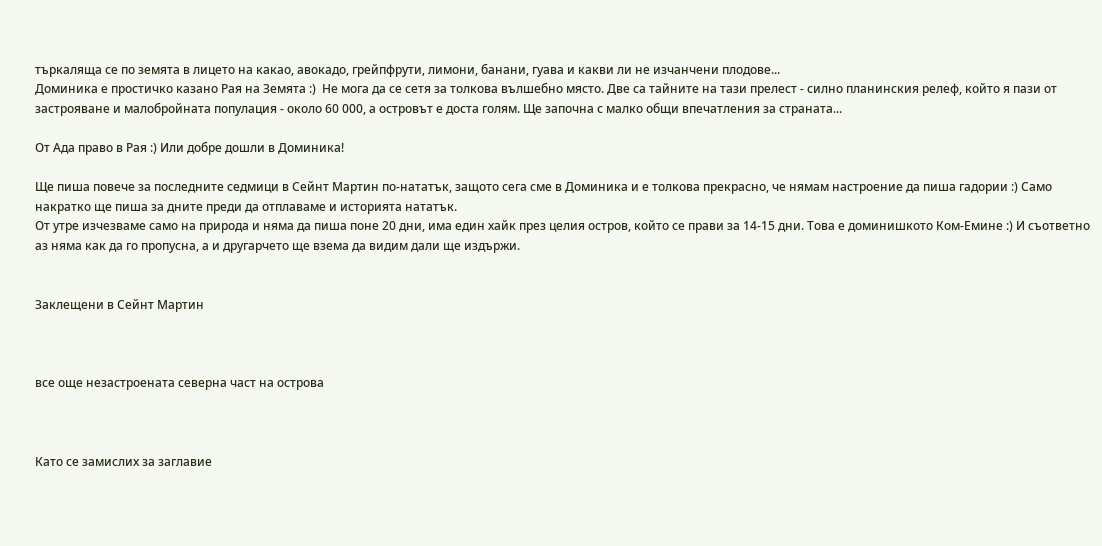търкаляща се по земята в лицето на какао, авокадо, грейпфрути, лимони, банани, гуава и какви ли не изчанчени плодове...
Доминика е простичко казано Рая на Земята :)  Не мога да се сетя за толкова вълшебно място. Две са тайните на тази прелест - силно планинския релеф, който я пази от застрояване и малобройната популация - около 60 000, а островът е доста голям. Ще започна с малко общи впечатления за страната...

От Ада право в Рая :) Или добре дошли в Доминика!

Ще пиша повече за последните седмици в Сейнт Мартин по-нататък, защото сега сме в Доминика и е толкова прекрасно, че нямам настроение да пиша гадории :) Само накратко ще пиша за дните преди да отплаваме и историята нататък.
От утре изчезваме само на природа и няма да пиша поне 20 дни, има един хайк през целия остров, който се прави за 14-15 дни. Това е доминишкото Ком-Емине :) И съответно аз няма как да го пропусна, а и другарчето ще взема да видим дали ще издържи.


Заклещени в Сейнт Мартин



все още незастроената северна част на острова



Като се замислих за заглавие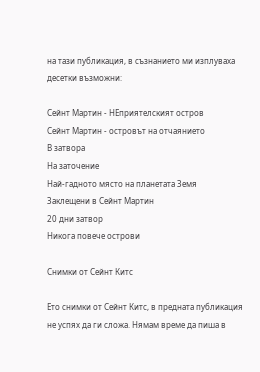на тази публикация, в съзнанието ми изплуваха десетки възможни:

Сейнт Мартин - НЕприятелският остров
Сейнт Мартин - островът на отчаянието
В затвора
На заточение
Най-гадното място на планетата Земя
Заклещени в Сейнт Мартин
20 дни затвор
Никога повече острови

Снимки от Сейнт Китс

Ето снимки от Сейнт Китс, в предната публикация не успях да ги сложа. Нямам време да пиша в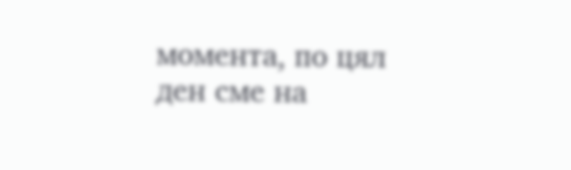момента, по цял ден сме на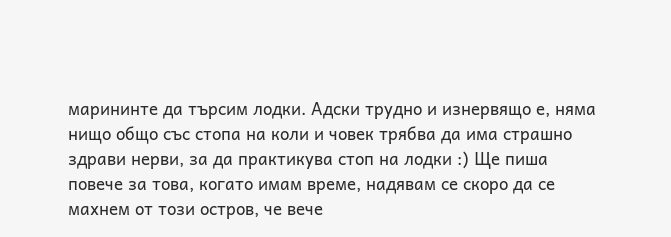марининте да търсим лодки. Адски трудно и изнервящо е, няма нищо общо със стопа на коли и човек трябва да има страшно здрави нерви, за да практикува стоп на лодки :) Ще пиша повече за това, когато имам време, надявам се скоро да се махнем от този остров, че вече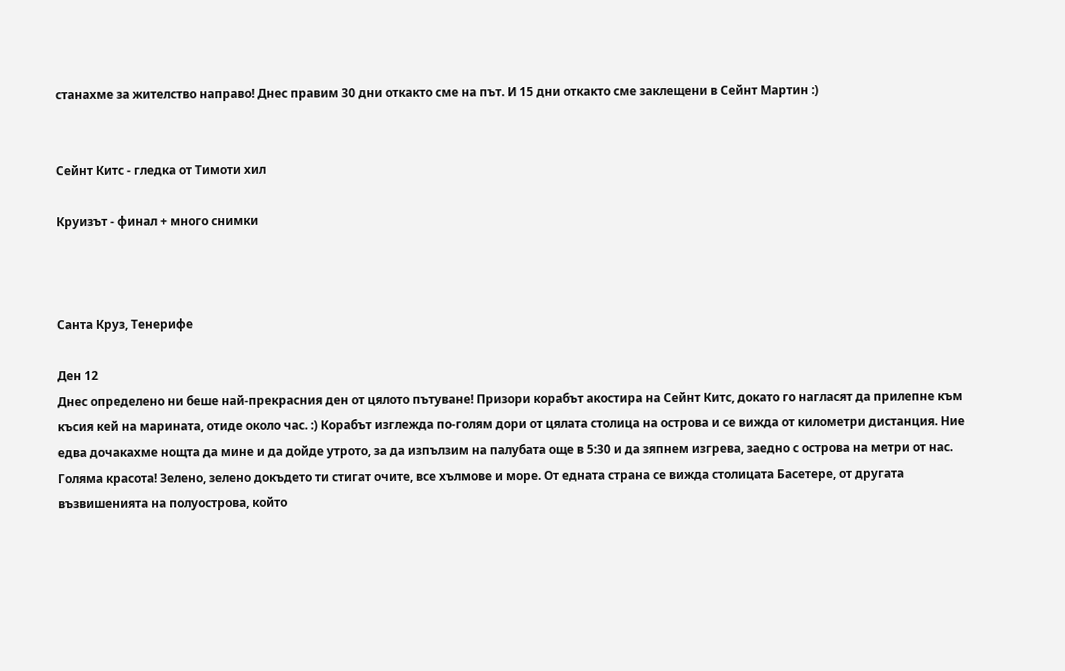станахме за жителство направо! Днес правим 30 дни откакто сме на път. И 15 дни откакто сме заклещени в Сейнт Мартин :)


Сейнт Китс - гледка от Тимоти хил

Круизът - финал + много снимки



Санта Круз, Тенерифе

Ден 12
Днес определено ни беше най-прекрасния ден от цялото пътуване! Призори корабът акостира на Сейнт Китс, докато го нагласят да прилепне към късия кей на марината, отиде около час. :) Корабът изглежда по-голям дори от цялата столица на острова и се вижда от километри дистанция. Ние едва дочакахме нощта да мине и да дойде утрото, за да изпълзим на палубата още в 5:30 и да зяпнем изгрева, заедно с острова на метри от нас. Голяма красота! Зелено, зелено докъдето ти стигат очите, все хълмове и море. От едната страна се вижда столицата Басетере, от другата възвишенията на полуострова, който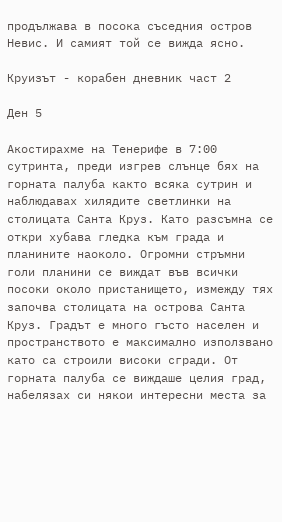продължава в посока съседния остров Невис. И самият той се вижда ясно.

Круизът - корабен дневник част 2

Ден 5

Акостирахме на Тенерифе в 7:00 сутринта, преди изгрев слънце бях на горната палуба както всяка сутрин и наблюдавах хилядите светлинки на столицата Санта Круз. Като разсъмна се откри хубава гледка към града и планините наоколо. Огромни стръмни голи планини се виждат във всички посоки около пристанището, измежду тях започва столицата на острова Санта Круз. Градът е много гъсто населен и пространството е максимално използвано като са строили високи сгради. От горната палуба се виждаше целия град, набелязах си някои интересни места за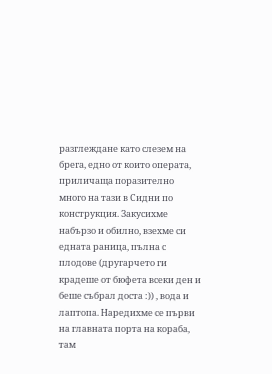разглеждане като слезем на брега, едно от които операта, приличаща поразително много на тази в Сидни по конструкция. Закусихме набързо и обилно, взехме си едната раница, пълна с плодове (другарчето ги крадеше от бюфета всеки ден и беше събрал доста :)) , вода и лаптопа. Наредихме се първи на главната порта на кораба, там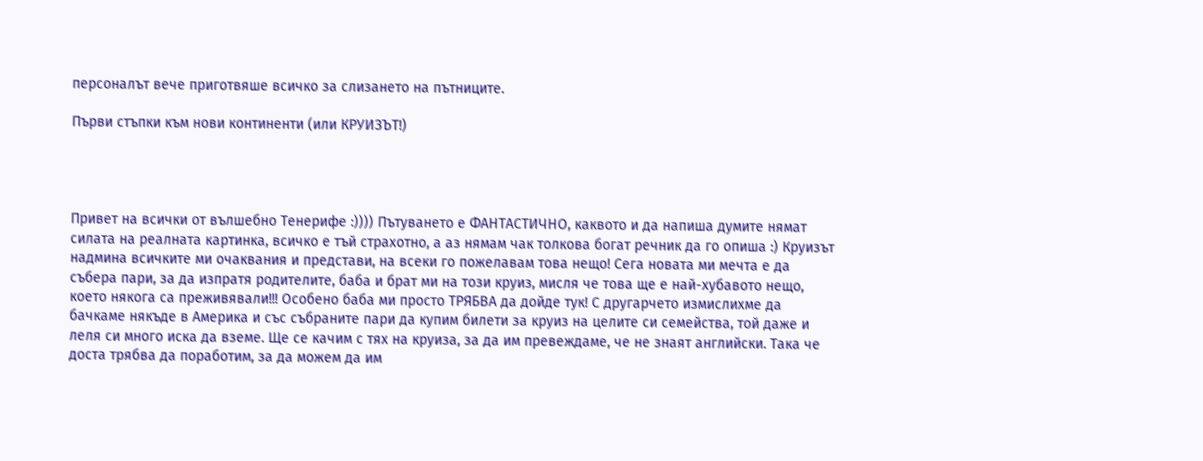персоналът вече приготвяше всичко за слизането на пътниците.

Първи стъпки към нови континенти (или КРУИЗЪТ!)




Привет на всички от вълшебно Тенерифе :)))) Пътуването е ФАНТАСТИЧНО, каквото и да напиша думите нямат силата на реалната картинка, всичко е тъй страхотно, а аз нямам чак толкова богат речник да го опиша :) Круизът надмина всичките ми очаквания и представи, на всеки го пожелавам това нещо! Сега новата ми мечта е да събера пари, за да изпратя родителите, баба и брат ми на този круиз, мисля че това ще е най-хубавото нещо, което някога са преживявали!!! Особено баба ми просто ТРЯБВА да дойде тук! С другарчето измислихме да бачкаме някъде в Америка и със събраните пари да купим билети за круиз на целите си семейства, той даже и леля си много иска да вземе. Ще се качим с тях на круиза, за да им превеждаме, че не знаят английски. Така че доста трябва да поработим, за да можем да им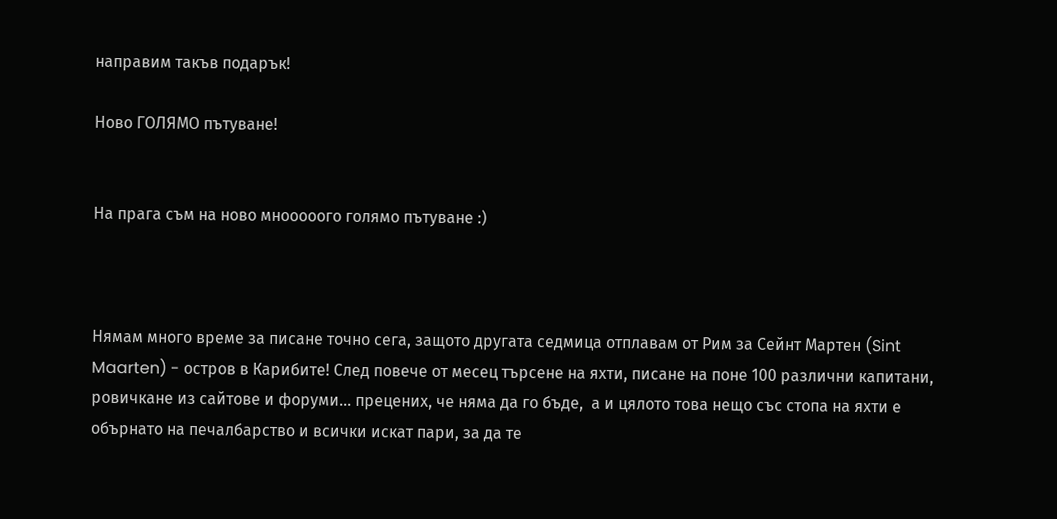направим такъв подарък!

Ново ГОЛЯМО пътуване!


На прага съм на ново мнооооого голямо пътуване :)



Нямам много време за писане точно сега, защото другата седмица отплавам от Рим за Сейнт Мартен (Sint Maarten) - остров в Карибите! След повече от месец търсене на яхти, писане на поне 100 различни капитани, ровичкане из сайтове и форуми... прецених, че няма да го бъде,  а и цялото това нещо със стопа на яхти е обърнато на печалбарство и всички искат пари, за да те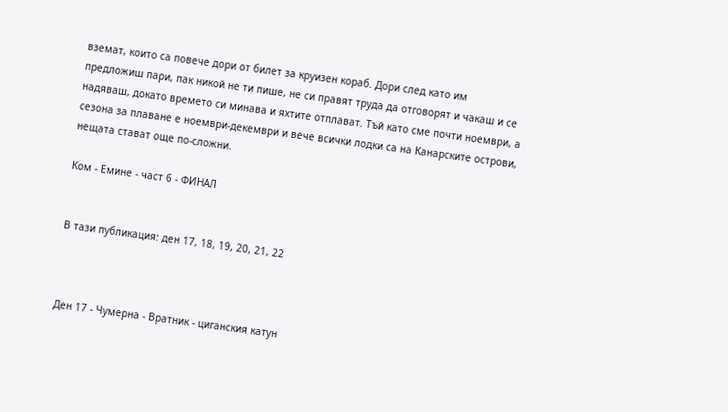вземат, които са повече дори от билет за круизен кораб. Дори след като им предложиш пари, пак никой не ти пише, не си правят труда да отговорят и чакаш и се надяваш, докато времето си минава и яхтите отплават. Тъй като сме почти ноември, а сезона за плаване е ноември-декември и вече всички лодки са на Канарските острови, нещата стават още по-сложни.

Ком - Емине - част 6 - ФИНАЛ


В тази публикация: ден 17, 18, 19, 20, 21, 22



Ден 17 - Чумерна - Вратник - циганския катун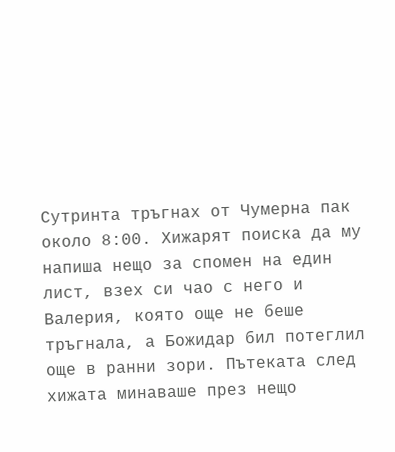Сутринта тръгнах от Чумерна пак около 8:00. Хижарят поиска да му напиша нещо за спомен на един лист, взех си чао с него и Валерия, която още не беше тръгнала, а Божидар бил потеглил още в ранни зори. Пътеката след хижата минаваше през нещо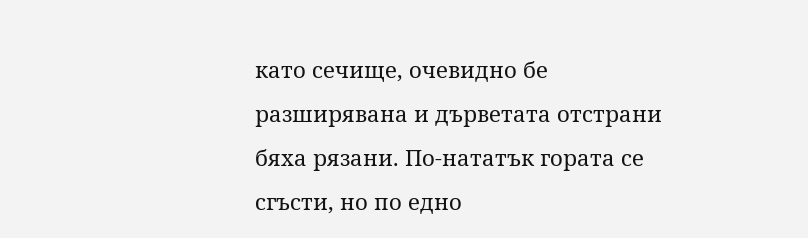като сечище, очевидно бе разширявана и дърветата отстрани бяха рязани. По-нататък гората се сгъсти, но по едно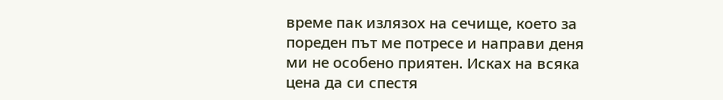време пак излязох на сечище, което за пореден път ме потресе и направи деня ми не особено приятен. Исках на всяка цена да си спестя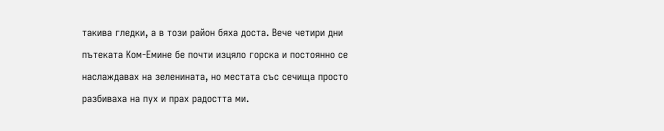такива гледки, а в този район бяха доста. Вече четири дни пътеката Ком-Емине бе почти изцяло горска и постоянно се наслаждавах на зеленината, но местата със сечища просто разбиваха на пух и прах радостта ми.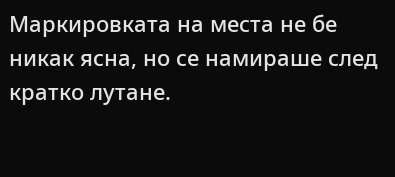Маркировката на места не бе никак ясна, но се намираше след кратко лутане.